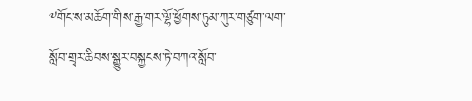༸གོང་ས་མཆོག་གིས་རྒྱ་གར་ལྷོ་ཕྱོགས་ཏུམ་ཀུར་གཙུག་ལག་སློབ་གྲྭར་ཆིབས་སྒྱུར་བསྐྱངས་ཏེ་བཀའ་སློབ་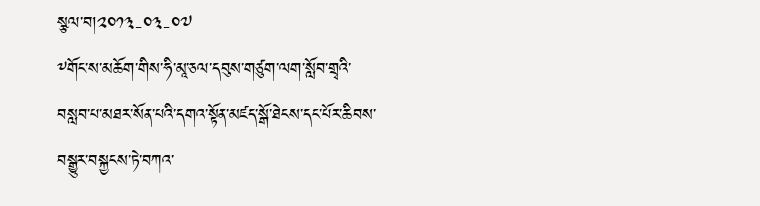སྩལ་བ།༢༠༡༣-༠༣-༠༧
༸གོང་ས་མཆོག་གིས་ཧི་མཱ་ཅལ་དབུས་གཙུག་ལག་སློབ་གྲྭའི་བསླབ་པ་མཐར་སོན་པའི་དགའ་སྟོན་མཛད་སྒོ་ཐེངས་དང་པོར་ཆིབས་བསྒྱུར་བསྐྱངས་ཏེ་བཀའ་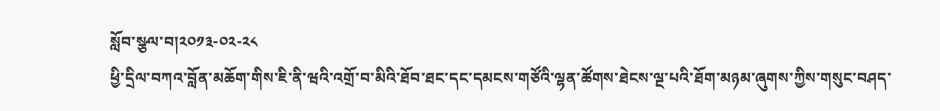སློབ་སྩལ་བ།༢༠༡༣-༠༢-༢༨
ཕྱི་དྲིལ་བཀའ་བློན་མཆོག་གིས་ཇི་ནི་ཝའི་འགྲོ་བ་མིའི་ཐོབ་ཐང་དང་དམངས་གཙོའི་ལྷན་ཚོགས་ཐེངས་ལྔ་པའི་ཐོག་མཉམ་ཞུགས་ཀྱིས་གསུང་བཤད་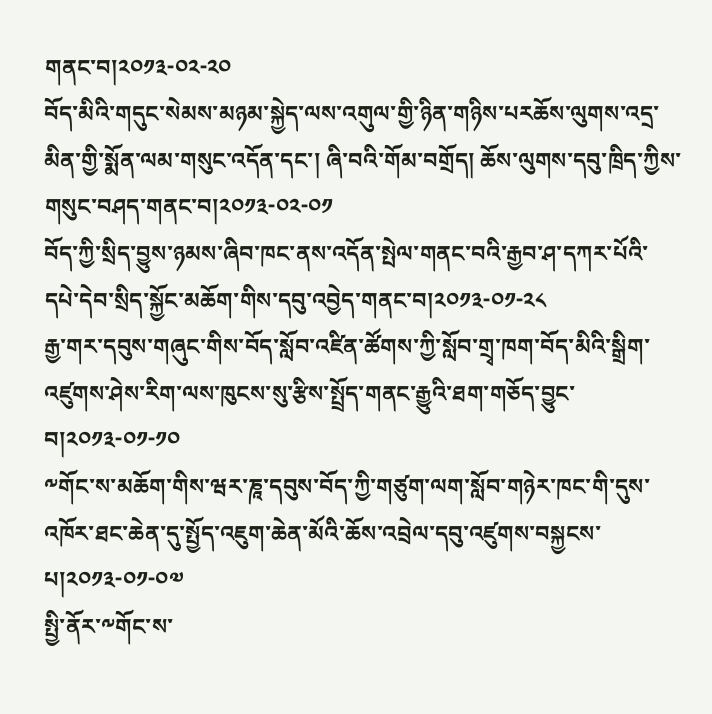གནང་བ།༢༠༡༣-༠༢-༢༠
བོད་མིའི་གདུང་སེམས་མཉམ་སྐྱེད་ལས་འགུལ་གྱི་ཉིན་གཉིས་པརཆོས་ལུགས་འདྲ་མིན་གྱི་སྨོན་ལམ་གསུང་འདོན་དང་། ཞི་བའི་གོམ་བགྲོད། ཆོས་ལུགས་དབུ་ཁྲིད་ཀྱིས་གསུང་བཤད་གནང་བ།༢༠༡༣-༠༢-༠༡
བོད་ཀྱི་སྲིད་བྱུས་ཉམས་ཞིབ་ཁང་ནས་འདོན་སྤེལ་གནང་བའི་རྒྱབ་ཤ་དཀར་པོའི་དཔེ་དེབ་སྲིད་སྐྱོང་མཆོག་གིས་དབུ་འབྱེད་གནང་བ།༢༠༡༣-༠༡-༢༨
རྒྱ་གར་དབུས་གཞུང་གིས་བོད་སློབ་འཛིན་ཚོགས་ཀྱི་སློབ་གྲྭ་ཁག་བོད་མིའི་སྒྲིག་འཛུགས་ཤེས་རིག་ལས་ཁུངས་སུ་རྩིས་སྤྲོད་གནང་རྒྱུའི་ཐག་གཅོད་བྱུང་བ།༢༠༡༣-༠༡-༡༠
༸གོང་ས་མཆོག་གིས་ཝར་ཎཱ་དབུས་བོད་ཀྱི་གཙུག་ལག་སློབ་གཉེར་ཁང་གི་དུས་འཁོར་ཐང་ཆེན་དུ་སྤྱོད་འཇུག་ཆེན་མོའི་ཆོས་འབྲེལ་དབུ་འཛུགས་བསྐྱངས་པ།༢༠༡༣-༠༡-༠༧
སྤྱི་ནོར་༸གོང་ས་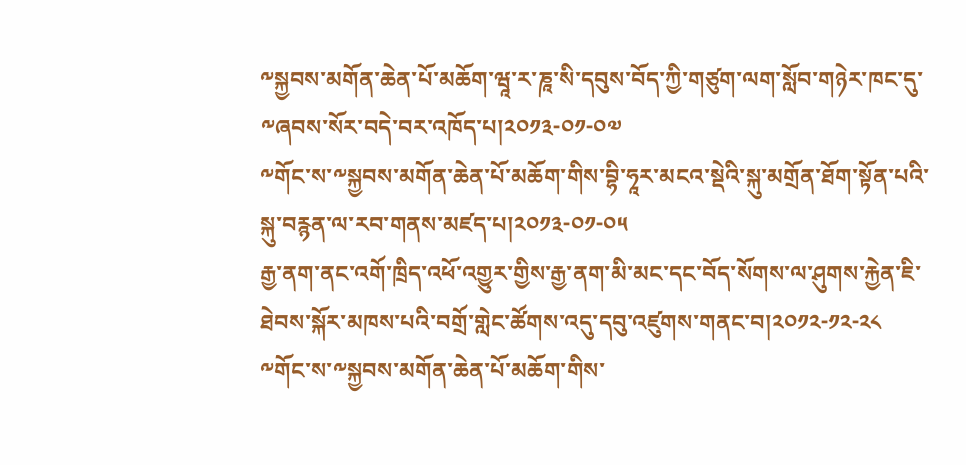༸སྐྱབས་མགོན་ཆེན་པོ་མཆོག་ཝཱ་ར་ཎཱ་སི་དབུས་བོད་ཀྱི་གཙུག་ལག་སློབ་གཉེར་ཁང་དུ་༸ཞབས་སོར་བདེ་བར་འཁོད་པ།༢༠༡༣-༠༡-༠༧
༸གོང་ས་༸སྐྱབས་མགོན་ཆེན་པོ་མཆོག་གིས་བྷི་ཧཱར་མངའ་སྡེའི་སྐུ་མགྲོན་ཐོག་སྟོན་པའི་སྐུ་བརྙན་ལ་རབ་གནས་མཛད་པ།༢༠༡༣-༠༡-༠༥
རྒྱ་ནག་ནང་འགོ་ཁྲིད་འཕོ་འགྱུར་གྱིས་རྒྱ་ནག་མི་མང་དང་བོད་སོགས་ལ་ཤུགས་རྐྱེན་ཇི་ཐེབས་སྐོར་མཁས་པའི་བགྲོ་གླེང་ཚོགས་འདུ་དབུ་འཛུགས་གནང་བ།༢༠༡༢-༡༢-༢༨
༸གོང་ས་༸སྐྱབས་མགོན་ཆེན་པོ་མཆོག་གིས་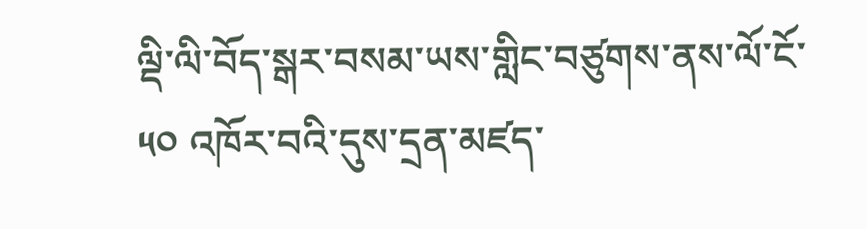ལྡི་ལི་བོད་སྒར་བསམ་ཡས་གླིང་བཙུགས་ནས་ལོ་ངོ་ ༥༠ འཁོར་བའི་དུས་དྲན་མཛད་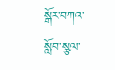སྒོར་བཀའ་སློབ་སྩལ་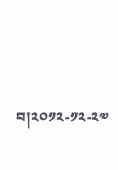བ།༢༠༡༢-༡༢-༢༧